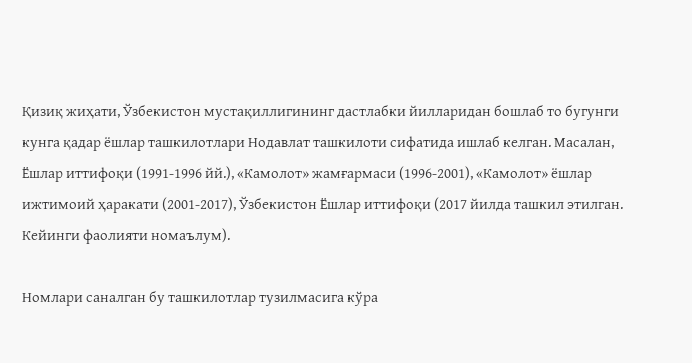Қизиқ жиҳати, Ўзбекистон мустақиллигининг дастлабки йилларидан бошлаб то бугунги кунга қадар ёшлар ташкилотлари Нодавлат ташкилоти сифатида ишлаб келган. Масалан, Ёшлар иттифоқи (1991-1996 йй.), «Камолот» жамғармаси (1996-2001), «Камолот» ёшлар ижтимоий ҳаракати (2001-2017), Ўзбекистон Ёшлар иттифоқи (2017 йилда ташкил этилган. Кейинги фаолияти номаълум).

Номлари саналган бу ташкилотлар тузилмасига кўра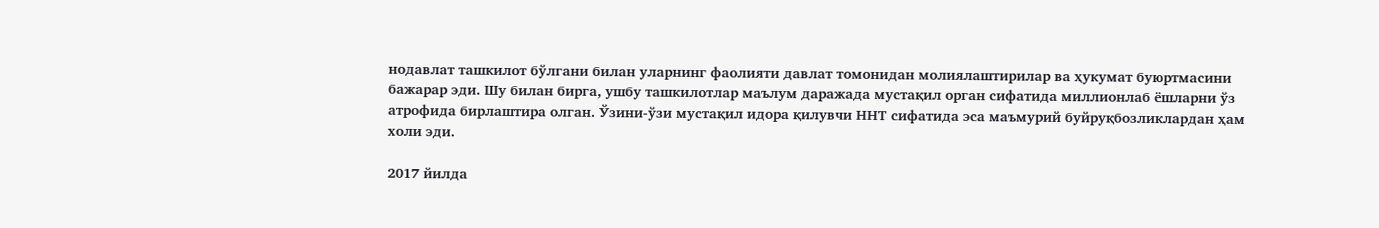нодавлат ташкилот бўлгани билан уларнинг фаолияти давлат томонидан молиялаштирилар ва ҳукумат буюртмасини бажарар эди. Шу билан бирга, ушбу ташкилотлар маълум даражада мустақил орган сифатида миллионлаб ёшларни ўз атрофида бирлаштира олган. Ўзини-ўзи мустақил идора қилувчи ННТ сифатида эса маъмурий буйруқбозликлардан ҳам холи эди.

2017 йилда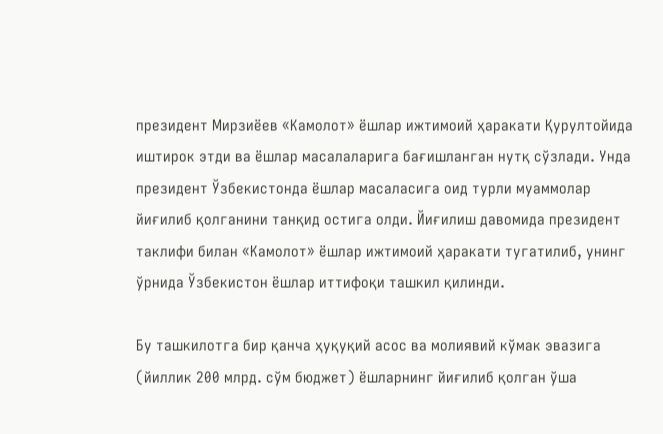президент Мирзиёев «Камолот» ёшлар ижтимоий ҳаракати Қурултойида иштирок этди ва ёшлар масалаларига бағишланган нутқ сўзлади. Унда президент Ўзбекистонда ёшлар масаласига оид турли муаммолар йиғилиб қолганини танқид остига олди. Йиғилиш давомида президент таклифи билан «Камолот» ёшлар ижтимоий ҳаракати тугатилиб, унинг ўрнида Ўзбекистон ёшлар иттифоқи ташкил қилинди.

Бу ташкилотга бир қанча ҳуқуқий асос ва молиявий кўмак эвазига (йиллик 200 млрд. сўм бюджет) ёшларнинг йиғилиб қолган ўша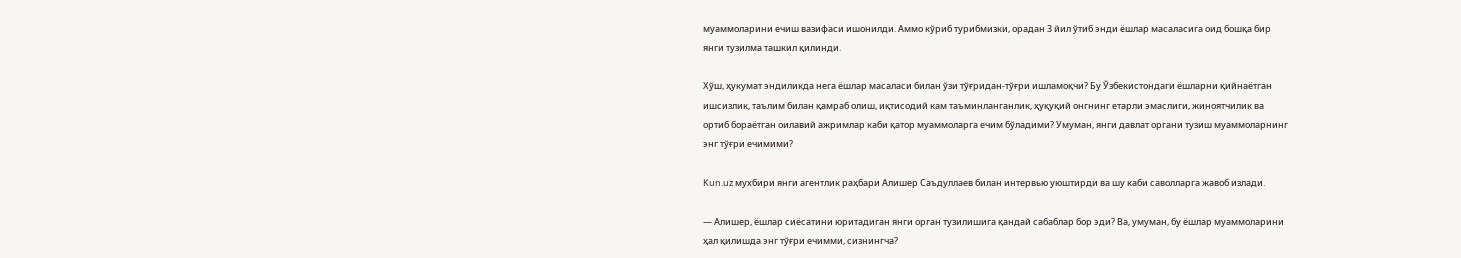муаммоларини ечиш вазифаси ишонилди. Аммо кўриб турибмизки, орадан 3 йил ўтиб энди ёшлар масаласига оид бошқа бир  янги тузилма ташкил қилинди.

Хўш, ҳукумат эндиликда нега ёшлар масаласи билан ўзи тўғридан-тўғри ишламоқчи? Бу Ўзбекистондаги ёшларни қийнаётган ишсизлик, таълим билан қамраб олиш, иқтисодий кам таъминланганлик, ҳуқуқий онгнинг етарли эмаслиги, жиноятчилик ва ортиб бораётган оилавий ажримлар каби қатор муаммоларга ечим бўладими? Умуман, янги давлат органи тузиш муаммоларнинг энг тўғри ечимими?

Kun.uz мухбири янги агентлик раҳбари Алишер Саъдуллаев билан интервью уюштирди ва шу каби саволларга жавоб излади.

— Алишер, ёшлар сиёсатини юритадиган янги орган тузилишига қандай сабаблар бор эди? Ва, умуман, бу ёшлар муаммоларини ҳал қилишда энг тўғри ечимми, сизнингча?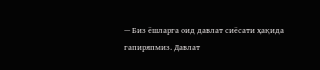— Биз ёшларга оид давлат сиёсати ҳақида гапиряпмиз. Давлат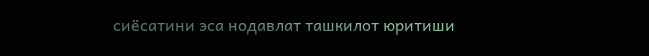сиёсатини эса нодавлат ташкилот юритиши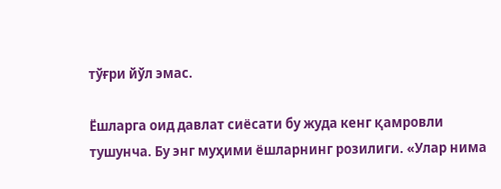тўғри йўл эмас.

Ёшларга оид давлат сиёсати бу жуда кенг қамровли тушунча. Бу энг муҳими ёшларнинг розилиги. «Улар нима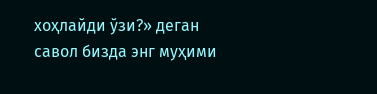хоҳлайди ўзи?» деган савол бизда энг муҳими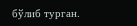бўлиб турган.